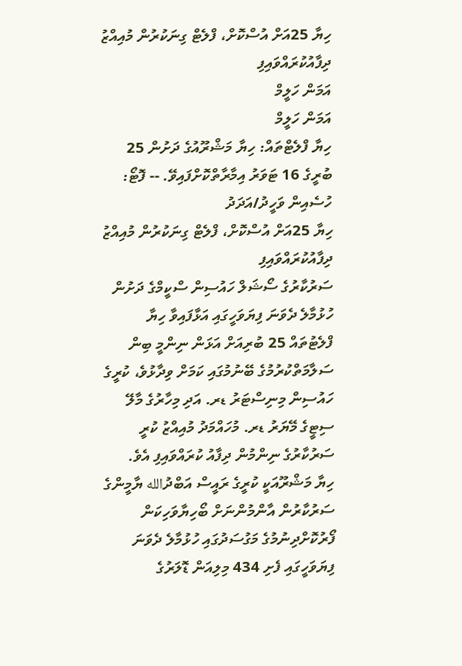ހިޔާ 25އަށް އުސްކޮށް، ފްލެޓް ގިނަކުރުން މުއިއްޒު ދިފާއުކުރައްވައިފި
އަމަން ހަލީމް
އަމަން ހަލީމް
ހިޔާ ފްލެޓްތައް: ހިޔާ މަޝްރޫއުގެ ދަށުން 25 ބުރީގެ 16 ޓަވަރު އިމާރާތްކޮށްފައިވޭ. -- ފޮޓޯ: ހުސެއިން ވަހީދު/އަދަދު
ހިޔާ 25އަށް އުސްކޮށް، ފްލެޓް ގިނަކުރުން މުއިއްޒު ދިފާއުކުރައްވައިފި
ސަރުކާރުގެ ސޯޝަލް ހައުސިން ސްކީމްގެ ދަށުން ހުޅުމާލެ ދެވަނަ ފިޔަވަހީގައި އަޅާފައިވާ ހިޔާ ފްލެޓުތައް 25 ބުރިއަށް އަޅަން ނިންމީ ބިން ސަލާމަތްކުރުމުގެ ބޭނުމުގައި ކަމަށް ވިދާޅުވެ، ކުރީގެ ހައުސިން މިނިސްޓަރު ޑރ. އަދި މިހާރުގެ މާލޭ ސިޓީގެ މޭޔަރު ޑރ. މުހައްމަދު މުއިއްޒު ކުރީ ސަރުކާރުގެ ނިންމުން ދިފާއު ކުރައްވައިފި އެވެ.
ހިޔާ މަޝްރޫއަކީ ކުރީގެ ރައީސް އަބްދުالله ޔާމީންގެ ސަރުކާރުން އާންމުންނަށް ބޯހިޔާވަހިކަން ފޯރުކޮށްދިނުމުގެ މަގުސަދުގައި ހުޅުމާލެ ދެވަނަ ފިޔަވަހީގައި ފެށި 434 މިލިއަން ޑޮލަރުގެ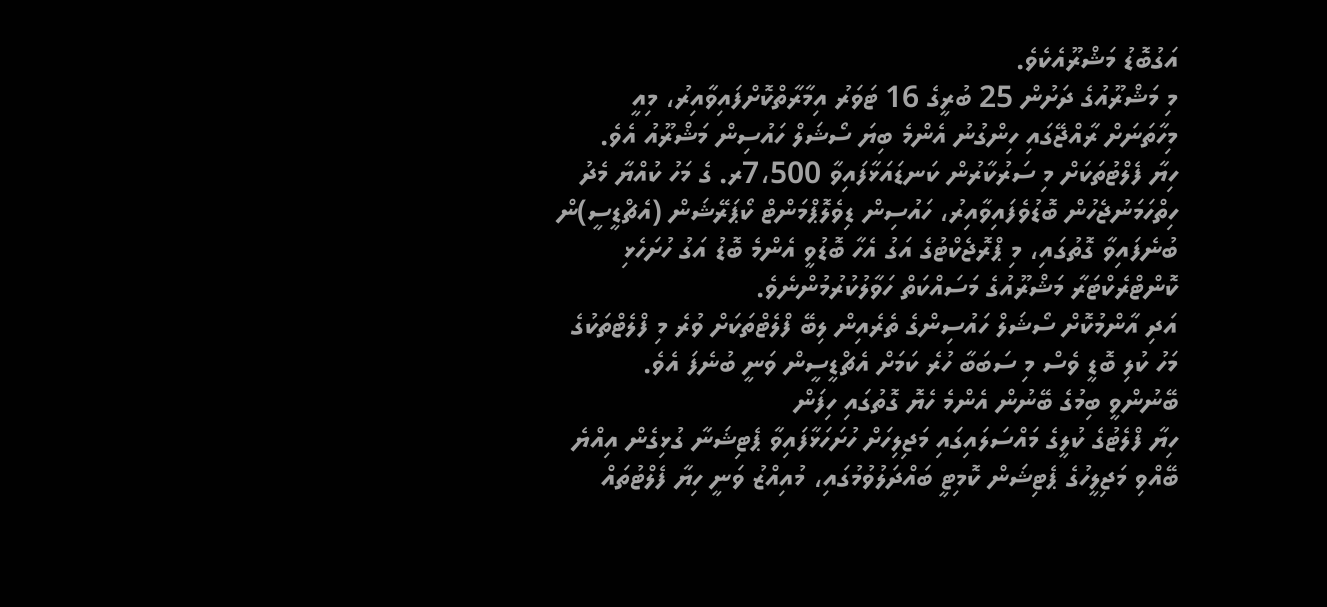އަގުބޮޑު މަޝްރޫއެކެވެ.
މި މަޝްރޫއުގެ ދަށުން 25 ބުރީގެ 16 ޓަވަރު އިމާރާތްކޮށްފައިވާއިރު، މިއީ މިހާތަނަށް ރާއްޖޭގައި ހިންގުނު އެންމެ ބިޔަ ސޯޝަލް ހައުސިން މަޝްރޫއު އެވެ.
ހިޔާ ފެލްޓުތަކަށް މި ސަރުކާރުން ކަނޑައަޅާފައިވާ 7،500ރ. ގެ މަހު ކުއްޔާ މެދު ހިތްހަމަނުޖެހުން ބޮޑުވެފައިވާއިރު، ހައުސިން ޑިވެލޮޕްމަންޓް ކޯޕަރޭޝަން (އެޗްޑީސީ)ން ބުނެފައިވާ ގޮތުގައި، މި ޕްރޮޖެކްޓުގެ އަގު އެހާ ބޮޑުވީ އެންމެ ބޮޑު އަގު ހުށަހެޅި ކޮންޓްރެކްޓަރާ މަޝްރޫއުގެ މަސައްކަތް ހަވާލުކުރުމުންނެވެ.
އަދި އާންމުކޮށް ސޯޝަލް ހައުސިންގެ ތެރެއިން ލިބޭ ފްލެޓްތަކަށް ވުރެ މި ފްލެޓްތަކުގެ މަހު ކުލި ބޮޑީ ވެސް މި ސަބަބާ ހުރެ ކަމަށް އެޗްޑީސީން ވަނީ ބުނެފަ އެވެ.
ބޭނުންވީ ބިމުގެ ބޭނުން އެންމެ ހެޔޮ ގޮތުގައި ހިފަން
ހިޔާ ފްލެޓުގެ ކުލީގެ މައްސަލައިގައި މަޖިލިހަށް ހުށަހަޅާފައިވާ ޕެޓިޝަނާ ގުޅިގެން އިއްޔެ ބޭއްވި މަޖިލީހުގެ ޕެޓިޝަން ކޮމިޓީ ބައްދަލުވުމުގައި، މުއިއްޒު ވަނީ ހިޔާ ފެލްޓުތައް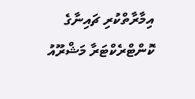އިމާރާތްކުރި ޗައިނާގެ ކޮންޓްރެކްޓަރާ މަޝްރޫއު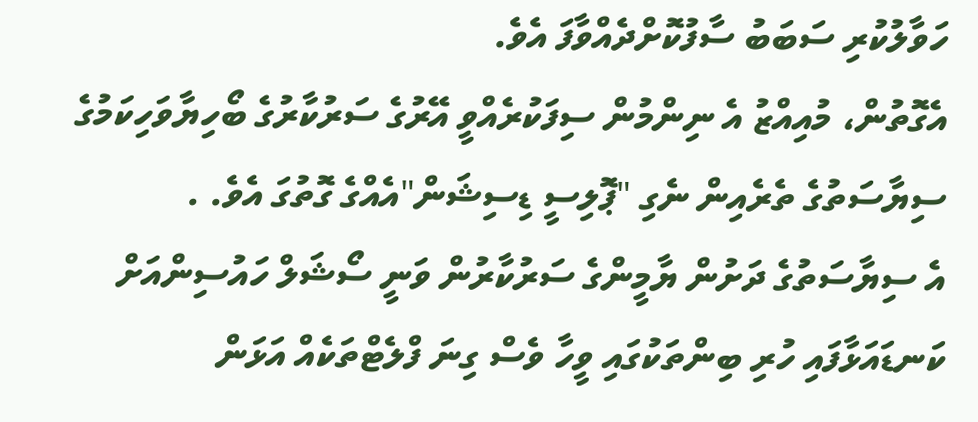ހަވާލުކުރި ސަބަބު ސާފުކޮށްދެއްވާފަ އެވެ.
އެގޮތުން، މުއިއްޒު އެ ނިންމުން ސިފަކުރެއްވީ އޭރުގެ ސަރުކާރުގެ ބޯހިޔާވަހިކަމުގެ ސިޔާސަތުގެ ތެރެއިން ނެގި "ޕޮލިސީ ޑިސިޝަން"އެއްގެ ގޮތުގަ އެވެ. .
އެ ސިޔާސަތުގެ ދަށުން ޔާމީންގެ ސަރުކާރުން ވަނީ ސޯޝަލް ހައުސިންއަށް ކަނޑައަޅާފައި ހުރި ބިންތަކުގައި ވީހާ ވެސް ގިނަ ފްލެޓްތަކެއް އަޅަން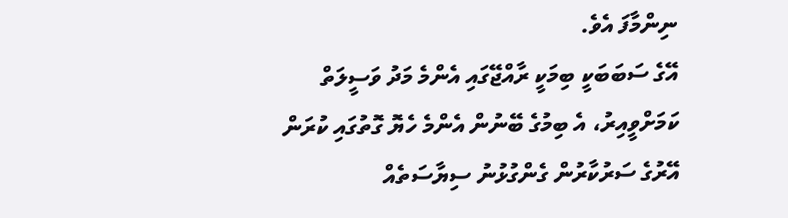ނިންމާފަ އެވެ.
އޭގެ ސަބަބަކީ ބިމަކީ ރާއްޖޭގައި އެންމެ މަދު ވަސީލަތް ކަމަށްވީއިރު، އެ ބިމުގެ ބޭނުން އެންމެ ހެޔޮ ގޮތުގައި ކުރަން އޭރުގެ ސަރުކާރުން ގެންގުޅުނު ސިޔާސަތެއް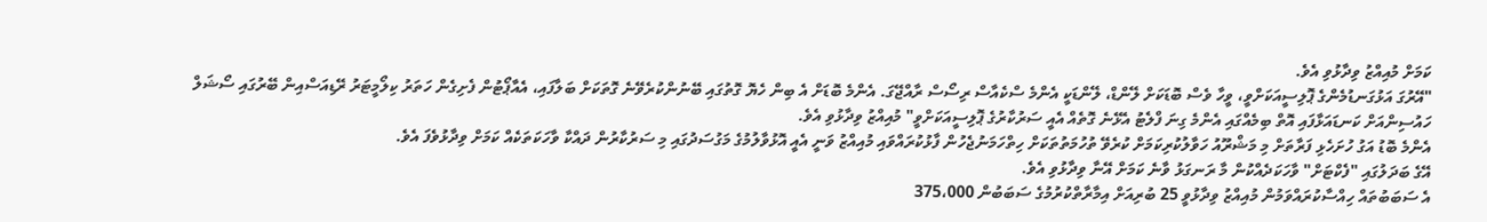ކަމަށް މުއިއްޒު ވިދާޅުވި އެވެ.
"އޭރުގަ އަޅުގަނޑުމެންގެ ޕޮލިސީއަކަށްވީ، ވީހާ ވެސް ބޮޑަކަށް ލޭންޑް، ލޭންޑަކީ އެންމެ ސްކެއާސް ރިސޯސް ރާއްޖޭގަ. އެންމެ ބޮޑަށް އެ ބިން ހެޔޮ ގޮތުގައި ބޭނުންކުރެވޭނެ ގޮތަކަށް ބަލާފައި، އެއާޕޯޓުން ފެށިގެން ހަތަރު ކިލޯމީޓަރު ރޭޑިއަސްއިން ބޭރުގައި ސޯޝަލް ހައުސިންއަށް ކަނޑައަޅާފައި އޮތް ބިމެއްގައި އެންމެ ގިނަ ފްލެޓު އެޅޭނެ ގޮތެއް އެއީ ސަރުކާރުގެ ޕޮލިސީއަކަށްވީ" މުއިއްޒު ވިދާޅުވި އެވެ.
އެންމެ ބޮޑު އަގު ހުށަހެޅި ފަރާތަށް މި މަޝްރޫއު ހަވާލުކުރިކަމަށް ކުރެވޭ ތުހުމަތުތަކަށް ހިތްހަމަނުޖެހުން ފާޅުކުރައްވައި މުއިއްޒު ވަނީ އެއީ އޮޅުވާލުމުގެ މަގުސަދުގައި މި ސަރުކާރުން ދައްކާ ވާހަކަތަކެއް ކަމަށް ވިދާޅުވެފަ އެވެ.
އޭގެ ބަދަލުގައި "ފެކްޓަށް" ވާހަކަދެއްކުން މާ ރަނގަޅު ވާނެ ކަމަށް އޭނާ ވިދާޅުވި އެވެ.
އެ ސަބަބުތައް ހިއްސާކުރައްވަމުން މުއިއްޒު ވިދާޅުވީ 25 ބުރިއަށް އިމާރާތްކުރުމުގެ ސަބަބުން 375،000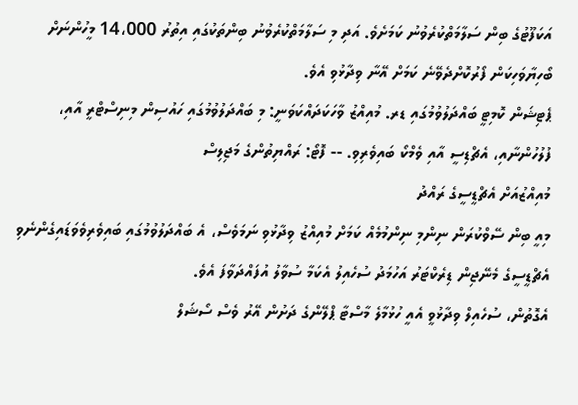އަކަފޫޓުގެ ބިން ސަލާމަތްކުރެވުނު ކަމަށެވެ. އަދި މި ސަލާމަތްކުރެވުނު ބިންތަކުގައި އިތުރު 14،000 މީހުންނަށް ބޯހިޔާވަހިކަން ފޯރުކޮށްދެވޭނެ ކަމަށް އޭނާ ވިދާޅުވި އެވެ.
ޕެޓިޝަން ކޮމިޓީ ބައްދަލުވުމުގައި ޑރ. މުއިއްޒު ވާހަކަދައްކަވަނީ: މި ބައްދަލުވުމުގައި ހައުސިން މިނިސްޓްރީ އާއި، ފުލުހުންނާއި، އެޗްޑިސީ އާއި ވެމްކޯ ބައިވެރިވި. -- ފޮޓޯ: ރައްޔިތުންގެ މަޖިލިސް
މުއިއްޒުއަށް އެޗްޑީސީގެ ރައްދު
މިއީ ބިން ސޭވްކުރަން ނިންމި ނިންމުމެއް ކަމަށް މުއިއްޒު ވިދާޅުވި ނަމަވެސް، އެ ބައްދަލުވުމުގައި ބައިވެރިވެވަޑައިގެންނެވި އެޗްޑީސީގެ މެނޭޖިން ޑިރެކްޓަރު އަހުމަދު ސުހެއިލު އެކަމާ ސުވާލު އުފައްދަވާފަ އެވެ.
އެގޮތުން، ސުހެއިލް ވިދާޅުވީ އެއީ ހުޅުމާލެ މާސްޓާ ޕްލޭންގެ ދަށުން އޭރު ވެސް ސޯޝަލް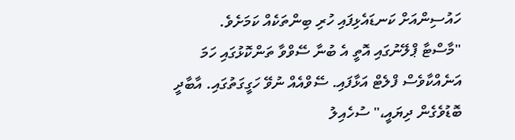ހައުސިންއަށް ކަނޑައެޅިފައި ހުރި ބިންތަކެއް ކަމަށެވެ.
"މާސްޓާ ޕްލޭނުގައި އޮތީ އެ ބުނާ ސޭވްވާ ތަންކޮޅުގައި ހަމަ އަނެއްކާވެސް ފްލެޓް އަޅާފައި. ސޭވްއެއް ނުވޭ ހަގީގަތުގައި. އާބާދީ ބޮޑުވެގެން ދިޔައީ،" ސުހެއިލު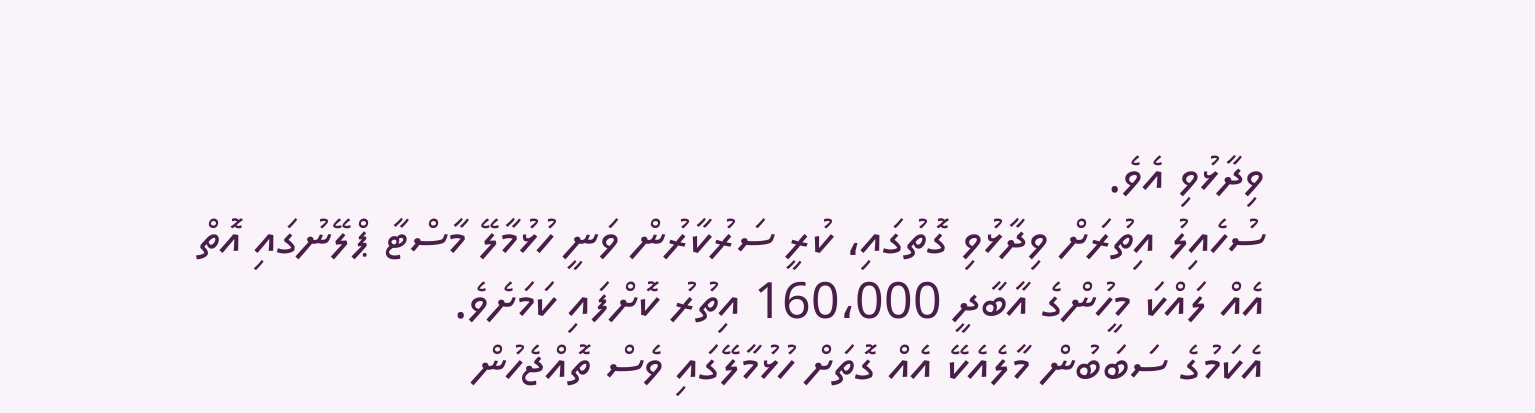ވިދާޅުވި އެވެ.
ސުހެއިލު އިތުރަށް ވިދާޅުވި ގޮތުގައި، ކުރީ ސަރުކާރުން ވަނީ ހުޅުމާލޭ މާސްޓާ ޕްލޭނުގައި އޮތް އެއް ލައްކަ މީހުންގެ އާބާދީ 160،000 އިތުރު ކޮށްފައި ކަމަށެވެ.
އެކަމުގެ ސަބަބުން މާލެއެކޭ އެއް ގޮތަށް ހުޅުމާލޭގައި ވެސް ތޮއްޖެހުން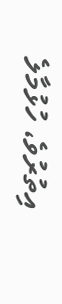އިތުރުވެ، ހުޅުމާލެ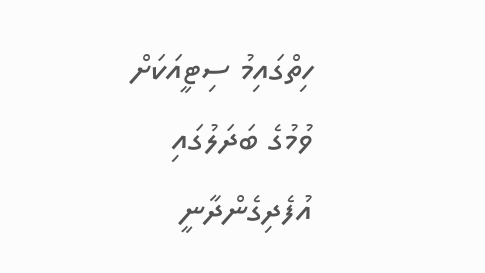ހިތްގައިމު ސިޓީއަކަށް ވުމުގެ ބަދަލުގައި އުފެދިގެންދާނީ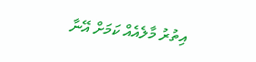އިތުރު މާލެއެއް ކަމަށް އޭނާ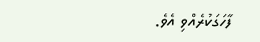ފާހަގަކުރެއްވި އެވެ.